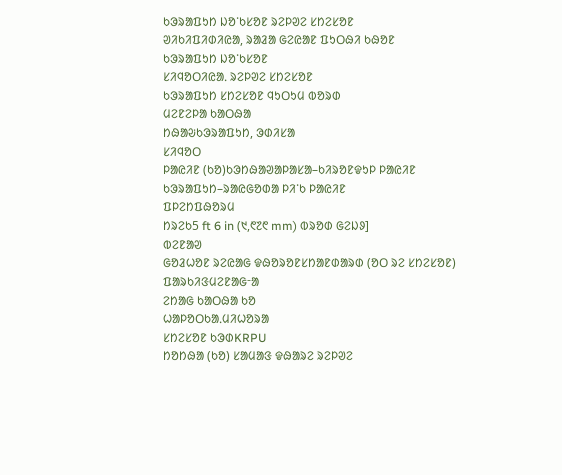ᱠᱳᱨᱟᱯᱩᱴ ᱡᱚᱸᱠᱥᱚᱱ ᱨᱮᱞᱣᱮ ᱥᱴᱮᱥᱚᱱ
ᱣᱤᱠᱤᱯᱤᱰᱤᱭᱟ, ᱨᱟᱲᱟ ᱜᱮᱭᱟᱱ ᱯᱩᱛᱷᱤ ᱠᱷᱚᱱ
ᱠᱳᱨᱟᱯᱩᱴ ᱡᱚᱸᱠᱥᱚᱱ
ᱥᱤᱧᱚᱛᱤᱭᱟᱹ ᱨᱮᱞᱣᱮ ᱥᱴᱮᱥᱚᱱ
ᱠᱳᱨᱟᱯᱩᱴ ᱥᱴᱮᱥᱚᱱ ᱧᱩᱛᱩᱢ ᱵᱚᱨᱰ
ᱢᱮᱱᱮᱞᱟ ᱠᱟᱛᱷᱟ
ᱴᱷᱟᱶᱠᱳᱨᱟᱯᱩᱴ, ᱳᱰᱤᱥᱟ
ᱥᱤᱧᱚᱛ
ᱞᱟᱭᱤᱱ (ᱠᱚ)ᱠᱳᱴᱷᱟᱣᱟᱞᱟᱥᱟ–ᱠᱤᱨᱚᱱᱫᱩᱞ ᱞᱟᱭᱤᱱ
ᱠᱳᱨᱟᱯᱩᱴ–ᱨᱟᱭᱜᱚᱰᱟ ᱞᱤᱸᱠ ᱞᱟᱭᱤᱱ
ᱯᱞᱮᱴᱯᱷᱚᱨᱢ
ᱴᱨᱮᱠ5 ft 6 in (᱑,᱖᱗᱖ mm) ᱵᱨᱚᱰ ᱜᱮᱡᱽ]
ᱵᱮᱱᱟᱣ
ᱜᱚᱲᱦᱚᱱ ᱨᱮᱭᱟᱜ ᱫᱷᱚᱨᱚᱱᱥᱴᱟᱱᱰᱟᱨᱰ (ᱚᱛ ᱨᱮ ᱥᱴᱮᱥᱚᱱ)
ᱯᱟᱨᱠᱤᱝᱢᱮᱱᱟᱜᱼᱟ
ᱮᱴᱟᱜ ᱠᱟᱛᱷᱟ ᱠᱚ
ᱦᱟᱞᱚᱛᱠᱟᱹᱢᱤᱦᱚᱨᱟ
ᱥᱴᱮᱥᱚᱱ ᱠᱳᱰKRPU
ᱴᱚᱴᱷᱟ (ᱠᱚ) ᱥᱟᱢᱟᱝ ᱫᱷᱟᱨᱮ ᱨᱮᱞᱣᱮ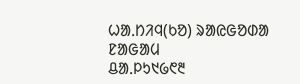ᱦᱟᱹᱴᱤᱧ(ᱠᱚ) ᱨᱟᱭᱜᱚᱰᱟ
ᱱᱟᱜᱟᱢ
ᱪᱟᱹᱞᱩ᱑᱙᱖᱓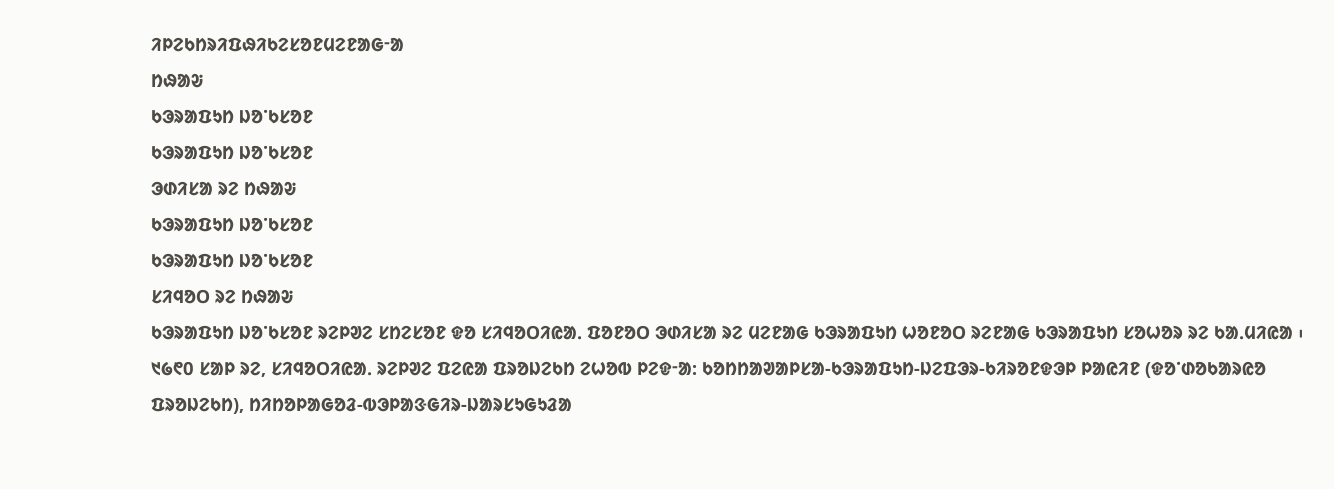ᱤᱞᱮᱠᱴᱨᱤᱯᱷᱤᱠᱮᱥᱚᱱᱢᱮᱱᱟᱜᱼᱟ
ᱴᱷᱟᱶ
ᱠᱳᱨᱟᱯᱩᱴ ᱡᱚᱸᱠᱥᱚᱱ
ᱠᱳᱨᱟᱯᱩᱴ ᱡᱚᱸᱠᱥᱚᱱ
ᱳᱰᱤᱥᱟ ᱨᱮ ᱴᱷᱟᱶ
ᱠᱳᱨᱟᱯᱩᱴ ᱡᱚᱸᱠᱥᱚᱱ
ᱠᱳᱨᱟᱯᱩᱴ ᱡᱚᱸᱠᱥᱚᱱ
ᱥᱤᱧᱚᱛ ᱨᱮ ᱴᱷᱟᱶ
ᱠᱳᱨᱟᱯᱩᱴ ᱡᱚᱸᱠᱥᱚᱱ ᱨᱮᱞᱣᱮ ᱥᱴᱮᱥᱚᱱ ᱫᱚ ᱥᱤᱧᱚᱛᱤᱭᱟᱹ ᱯᱚᱱᱚᱛ ᱳᱰᱤᱥᱟ ᱨᱮ ᱢᱮᱱᱟᱜ ᱠᱳᱨᱟᱯᱩᱴ ᱦᱚᱱᱚᱛ ᱨᱮᱱᱟᱜ ᱠᱳᱨᱟᱯᱩᱴ ᱥᱚᱦᱚᱨ ᱨᱮ ᱠᱟᱹᱢᱤᱭᱟ ᱾
᱑᱙᱖᱐ ᱥᱟᱞ ᱨᱮ, ᱥᱤᱧᱚᱛᱤᱭᱟᱹ ᱨᱮᱞᱣᱮ ᱯᱮᱭᱟ ᱯᱨᱚᱡᱮᱠᱴ ᱮᱦᱚᱵ ᱞᱮᱫᱼᱟ: ᱠᱚᱴᱴᱟᱣᱟᱞᱥᱟ-ᱠᱳᱨᱟᱯᱩᱴ-ᱡᱮᱯᱳᱨ-ᱠᱤᱨᱚᱱᱫᱳᱞ ᱞᱟᱭᱤᱱ (ᱫᱚᱸᱰᱚᱠᱟᱨᱭᱚ ᱯᱨᱚᱡᱮᱠᱴ), ᱴᱤᱴᱚᱞᱟᱜᱚᱲ-ᱵᱳᱞᱟᱝᱜᱤᱨ-ᱡᱟᱨᱥᱩᱜᱩᱲᱟ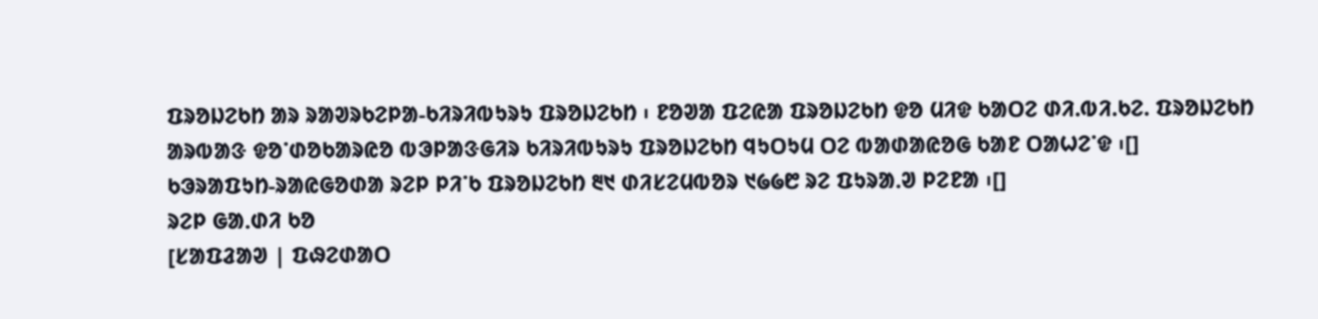ᱯᱨᱚᱡᱮᱠᱴ ᱟᱨ ᱨᱟᱣᱨᱠᱮᱞᱟ-ᱠᱤᱨᱤᱵᱩᱨᱩ ᱯᱨᱚᱡᱮᱠᱴ ᱾ ᱱᱚᱣᱟ ᱯᱮᱭᱟ ᱯᱨᱚᱡᱮᱠᱴ ᱫᱚ ᱢᱤᱫ ᱠᱟᱛᱮ ᱰᱤ.ᱵᱤ.ᱠᱮ. ᱯᱨᱚᱡᱮᱠᱴ ᱟᱨᱵᱟᱝ ᱫᱚᱸᱰᱚᱠᱟᱨᱭᱚ ᱵᱳᱞᱟᱝᱜᱤᱨ ᱠᱤᱨᱤᱵᱩᱨᱩ ᱯᱨᱚᱡᱮᱠᱴ ᱧᱩᱛᱩᱢ ᱛᱮ ᱵᱟᱰᱟᱭᱚᱜ ᱠᱟᱱ ᱛᱟᱦᱮᱸᱫ ᱾[]
ᱠᱳᱨᱟᱯᱩᱴ-ᱨᱟᱭᱜᱚᱰᱟ ᱨᱮᱞ ᱞᱤᱸᱠ ᱯᱨᱚᱡᱮᱠᱴ ᱓᱑ ᱰᱤᱥᱮᱢᱵᱚᱨ ᱑᱙᱙᱘ ᱨᱮ ᱯᱩᱨᱟᱹᱣ ᱞᱮᱱᱟ ᱾[]
ᱨᱮᱞ ᱜᱟᱹᱰᱤ ᱠᱚ
[ᱥᱟᱯᱲᱟᱣ | ᱯᱷᱮᱰᱟᱛ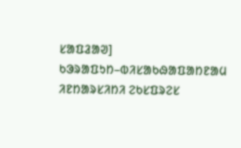ᱥᱟᱯᱲᱟᱣ]
ᱠᱳᱨᱟᱯᱩᱴ–ᱵᱤᱥᱟᱠᱷᱟᱯᱟᱴᱱᱟᱢ ᱤᱱᱴᱟᱨᱥᱤᱴᱤ ᱮᱠᱥᱯᱨᱮᱥ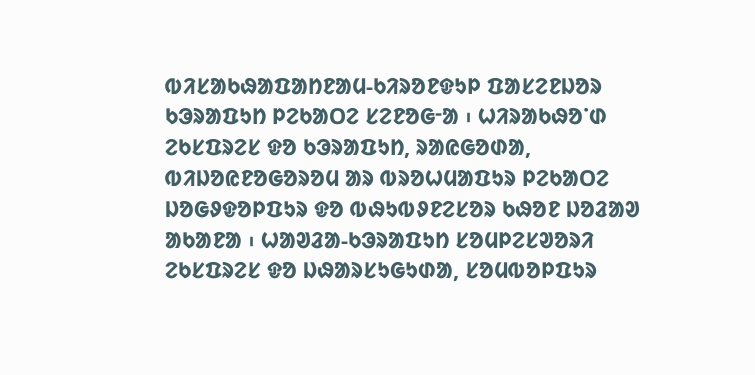ᱵᱤᱥᱟᱠᱷᱟᱯᱟᱴᱱᱟᱢ-ᱠᱤᱨᱚᱱᱫᱩᱞ ᱯᱟᱥᱮᱱᱡᱚᱨ ᱠᱳᱨᱟᱯᱩᱴ ᱞᱮᱠᱟᱛᱮ ᱥᱮᱱᱚᱜᱼᱟ ᱾ ᱦᱤᱨᱟᱠᱷᱚᱸᱰ ᱮᱠᱥᱯᱨᱮᱥ ᱫᱚ ᱠᱳᱨᱟᱯᱩᱴ, ᱨᱟᱭᱜᱚᱰᱟ, ᱵᱤᱡᱚᱭᱱᱚᱜᱚᱨᱚᱢ ᱟᱨ ᱵᱨᱚᱦᱢᱟᱯᱩᱨ ᱞᱮᱠᱟᱛᱮ ᱡᱚᱜᱽᱫᱚᱞᱯᱩᱨ ᱫᱚ ᱵᱷᱩᱵᱽᱱᱮᱥᱚᱨ ᱠᱷᱚᱱ ᱡᱚᱲᱟᱣ ᱟᱠᱟᱱᱟ ᱾ ᱦᱟᱣᱲᱟ-ᱠᱳᱨᱟᱯᱩᱴ ᱥᱚᱢᱞᱮᱥᱣᱚᱨᱤ ᱮᱠᱥᱯᱨᱮᱥ ᱫᱚ ᱡᱷᱟᱨᱥᱩᱜᱩᱰᱟ, ᱥᱚᱢᱵᱚᱞᱯᱩᱨ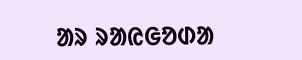ᱟᱨ ᱨᱟᱭᱜᱚᱰᱟ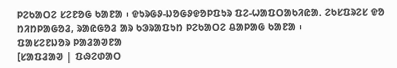ᱞᱮᱠᱟᱛᱮ ᱥᱮᱱᱚᱜ ᱠᱟᱱᱟ ᱾ ᱫᱩᱨᱜᱽ-ᱡᱚᱜᱽᱫᱚᱞᱯᱩᱨ ᱯᱮ-ᱦᱟᱯᱛᱟᱠᱤᱭᱟᱹ ᱮᱠᱥᱯᱨᱮᱥ ᱫᱚ ᱴᱤᱴᱞᱟᱜᱚᱲ, ᱨᱟᱭᱜᱚᱲ ᱟᱨ ᱠᱳᱨᱟᱯᱩᱴ ᱞᱮᱠᱟᱛᱮ ᱪᱟᱞᱟᱜ ᱠᱟᱱᱟ ᱾
ᱯᱟᱥᱮᱱᱡᱚᱨ ᱞᱟᱲᱟᱣᱱᱟ
[ᱥᱟᱯᱲᱟᱣ | ᱯᱷᱮᱰᱟᱛ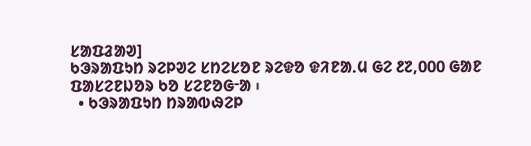ᱥᱟᱯᱲᱟᱣ]
ᱠᱳᱨᱟᱯᱩᱴ ᱨᱮᱞᱣᱮ ᱥᱴᱮᱥᱚᱱ ᱨᱮᱫᱚ ᱫᱤᱱᱟᱹᱢ ᱜᱮ ᱒᱗,᱐᱐᱐ ᱜᱟᱱ ᱯᱟᱥᱮᱱᱡᱚᱨ ᱠᱚ ᱥᱮᱱᱚᱜᱼᱟ ᱾
  • ᱠᱳᱨᱟᱯᱩᱴ ᱴᱨᱟᱵᱷᱮᱞ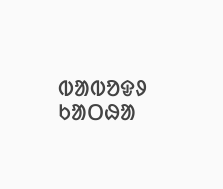ᱵᱟᱵᱚᱫᱽ ᱠᱟᱛᱷᱟ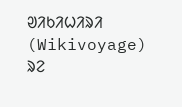ᱣᱤᱠᱤᱦᱤᱨᱤ (Wikivoyage) ᱨᱮ